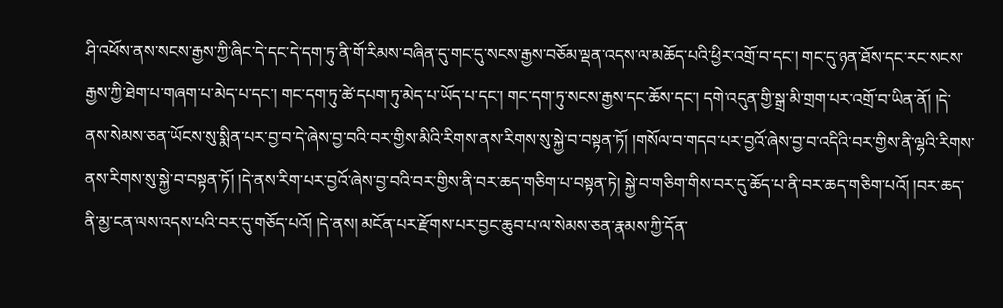ཤི་འཕོས་ནས་སངས་རྒྱས་ཀྱི་ཞིང་དེ་དང་དེ་དག་ཏུ་ནི་གོ་རིམས་བཞིན་དུ་གང་དུ་སངས་རྒྱས་བཅོམ་ལྡན་འདས་ལ་མཆོད་པའི་ཕྱིར་འགྲོ་བ་དང་། གང་དུ་ཉན་ཐོས་དང་རང་སངས་རྒྱས་ཀྱི་ཐེག་པ་གཞག་པ་མེད་པ་དང་། གང་དག་ཏུ་ཚེ་དཔག་ཏུ་མེད་པ་ཡོད་པ་དང་། གང་དག་ཏུ་སངས་རྒྱས་དང་ཆོས་དང་། དགེ་འདུན་གྱི་སྒྲ་མི་གྲག་པར་འགྲོ་བ་ཡིན་ནོ། །དེ་ནས་སེམས་ཅན་ཡོངས་སུ་སྨིན་པར་བྱ་བ་དེ་ཞེས་བྱ་བའི་བར་གྱིས་མིའི་རིགས་ནས་རིགས་སུ་སྐྱེ་བ་བསྟན་ཏོ། །གསོལ་བ་གདབ་པར་བྱའོ་ཞེས་བྱ་བ་འདིའི་བར་གྱིས་ནི་ལྷའི་རིགས་ནས་རིགས་སུ་སྐྱེ་བ་བསྟན་ཏོ། །དེ་ནས་རིག་པར་བྱའོ་ཞེས་བྱ་བའི་བར་གྱིས་ནི་བར་ཆད་གཅིག་པ་བསྟན་ཏེ། སྐྱེ་བ་གཅིག་གིས་བར་དུ་ཆོད་པ་ནི་བར་ཆད་གཅིག་པའོ། །བར་ཆད་ནི་མྱ་ངན་ལས་འདས་པའི་བར་དུ་གཅོད་པའོ། །དེ་ནས། མངོན་པར་རྫོགས་པར་བྱང་ཆུབ་པ་ལ་སེམས་ཅན་རྣམས་ཀྱི་དོན་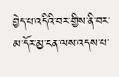བྱེད་པ་འདིའི་བར་གྱིས་ནི་བར་མ་དོར་མྱ་ངན་ལས་འདས་པ་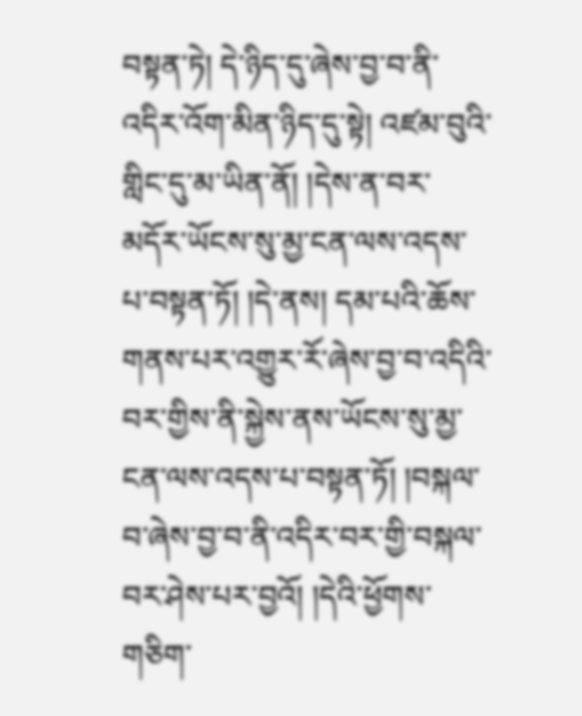བསྟན་ཏེ། དེ་ཉིད་དུ་ཞེས་བྱ་བ་ནི་འདིར་འོག་མིན་ཉིད་དུ་སྟེ། འཛམ་བུའི་གླིང་དུ་མ་ཡིན་ནོ། །དེས་ན་བར་མདོར་ཡོངས་སུ་མྱ་ངན་ལས་འདས་པ་བསྟན་ཏོ། །དེ་ནས། དམ་པའི་ཆོས་གནས་པར་འགྱུར་རོ་ཞེས་བྱ་བ་འདིའི་བར་གྱིས་ནི་སྐྱེས་ནས་ཡོངས་སུ་མྱ་ངན་ལས་འདས་པ་བསྟན་ཏོ། །བསྐལ་བ་ཞེས་བྱ་བ་ནི་འདིར་བར་གྱི་བསྐལ་བར་ཤེས་པར་བྱའོ། །དེའི་ཕྱོགས་གཅིག་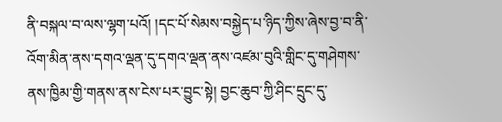ནི་བསྐལ་བ་ལས་ལྷག་པའོ། །དང་པོ་སེམས་བསྐྱེད་པ་ཉིད་ཀྱིས་ཞེས་བྱ་བ་ནི་འོག་མིན་ནས་དགའ་ལྡན་དུ་དགའ་ལྡན་ནས་འཛམ་བུའི་གླིང་དུ་གཤེགས་ནས་ཁྱིམ་གྱི་གནས་ནས་ངེས་པར་བྱུང་སྟེ། བྱང་ཆུབ་ཀྱི་ཤིང་དྲུང་དུ་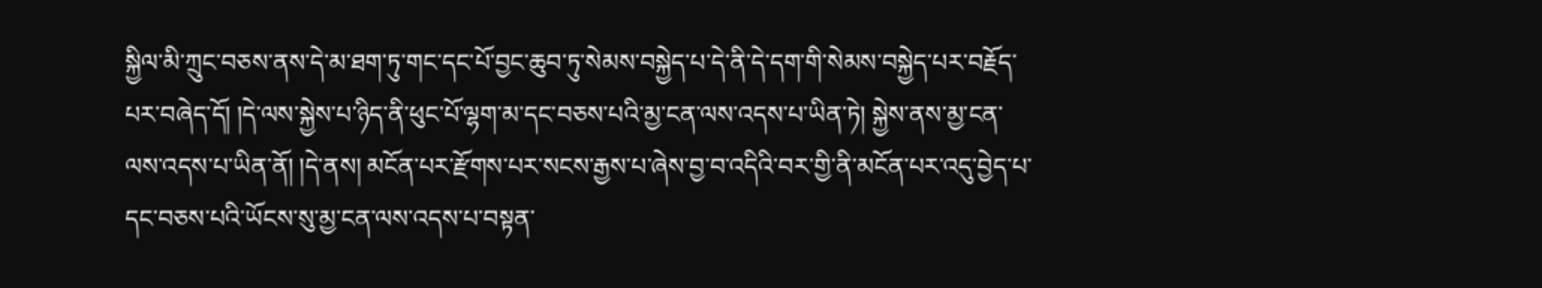སྐྱིལ་མི་ཀྲུང་བཅས་ནས་དེ་མ་ཐག་ཏུ་གང་དང་པོ་བྱང་ཆུབ་ཏུ་སེམས་བསྐྱེད་པ་དེ་ནི་དེ་དག་གི་སེམས་བསྐྱེད་པར་བརྗོད་པར་བཞེད་དོ། །དེ་ལས་སྐྱེས་པ་ཉིད་ནི་ཕུང་པོ་ལྷག་མ་དང་བཅས་པའི་མྱ་ངན་ལས་འདས་པ་ཡིན་ཏེ། སྐྱེས་ནས་མྱ་ངན་ལས་འདས་པ་ཡིན་ནོ། །དེ་ནས། མངོན་པར་རྫོགས་པར་སངས་རྒྱས་པ་ཞེས་བྱ་བ་འདིའི་བར་གྱི་ནི་མངོན་པར་འདུ་བྱེད་པ་དང་བཅས་པའི་ཡོངས་སུ་མྱ་ངན་ལས་འདས་པ་བསྟན་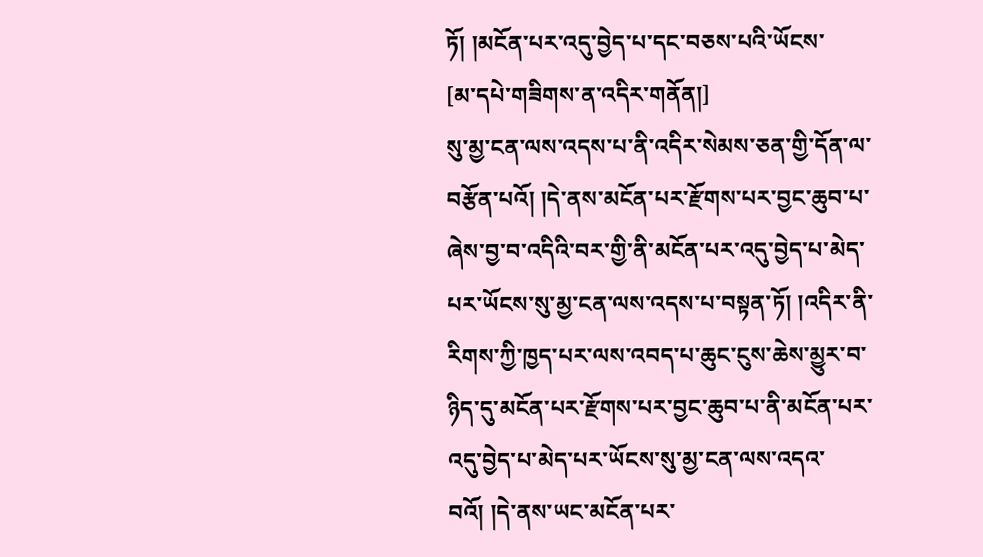ཏོ། །མངོན་པར་འདུ་བྱེད་པ་དང་བཅས་པའི་ཡོངས་
[མ་དཔེ་གཟིགས་ན་འདིར་གནོན།]
སུ་མྱ་ངན་ལས་འདས་པ་ནི་འདིར་སེམས་ཅན་གྱི་དོན་ལ་བརྩོན་པའོ། །དེ་ནས་མངོན་པར་རྫོགས་པར་བྱང་ཆུབ་པ་ཞེས་བྱ་བ་འདིའི་བར་གྱི་ནི་མངོན་པར་འདུ་བྱེད་པ་མེད་པར་ཡོངས་སུ་མྱ་ངན་ལས་འདས་པ་བསྟན་ཏོ། །འདིར་ནི་རིགས་ཀྱི་ཁྱད་པར་ལས་འབད་པ་ཆུང་ངུས་ཆེས་མྱུར་བ་ཉིད་དུ་མངོན་པར་རྫོགས་པར་བྱང་ཆུབ་པ་ནི་མངོན་པར་འདུ་བྱེད་པ་མེད་པར་ཡོངས་སུ་མྱ་ངན་ལས་འདའ་བའོ། །དེ་ནས་ཡང་མངོན་པར་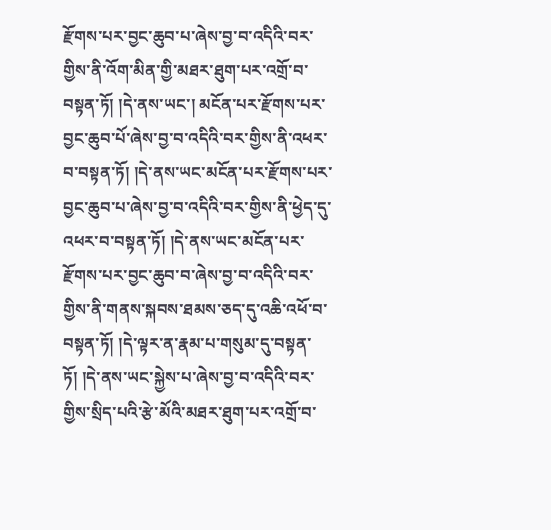རྫོགས་པར་བྱང་ཆུབ་པ་ཞེས་བྱ་བ་འདིའི་བར་གྱིས་ནི་འོག་མིན་གྱི་མཐར་ཐུག་པར་འགྲོ་བ་བསྟན་ཏོ། །དེ་ནས་ཡང་། མངོན་པར་རྫོགས་པར་བྱང་ཆུབ་པོ་ཞེས་བྱ་བ་འདིའི་བར་གྱིས་ནི་འཕར་བ་བསྟན་ཏོ། །དེ་ནས་ཡང་མངོན་པར་རྫོགས་པར་བྱང་ཆུབ་པ་ཞེས་བྱ་བ་འདིའི་བར་གྱིས་ནི་ཕྱེད་དུ་འཕར་བ་བསྟན་ཏོ། །དེ་ནས་ཡང་མངོན་པར་རྫོགས་པར་བྱང་ཆུབ་བ་ཞེས་བྱ་བ་འདིའི་བར་གྱིས་ནི་གནས་སྐབས་ཐམས་ཅད་དུ་འཆི་འཕོ་བ་བསྟན་ཏོ། །དེ་ལྟར་ན་རྣམ་པ་གསུམ་དུ་བསྟན་ཏོ། །དེ་ནས་ཡང་སྐྱེས་པ་ཞེས་བྱ་བ་འདིའི་བར་གྱིས་སྲིད་པའི་རྩེ་མོའི་མཐར་ཐུག་པར་འགྲོ་བ་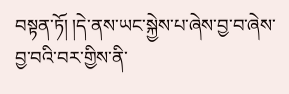བསྟན་ཏོ། །དེ་ནས་ཡང་སྐྱེས་པ་ཞེས་བྱ་བ་ཞེས་བྱ་བའི་བར་གྱིས་ནི་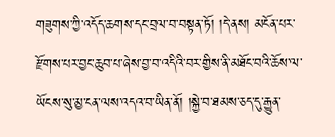གཟུགས་ཀྱི་འདོད་ཆགས་དང་བྲལ་བ་བསྟན་ཏོ། །དེ་ནས། མངོན་པར་རྫོགས་པར་བྱང་ཆུབ་པ་ཞེས་བྱ་བ་འདིའི་བར་གྱིས་ནི་མཐོང་བའི་ཆོས་ལ་ཡོངས་སུ་མྱ་ངན་ལས་འདའ་བ་ཡིན་ནོ། །སྐྱེ་བ་ཐམས་ཅད་དུ་རྒྱུན་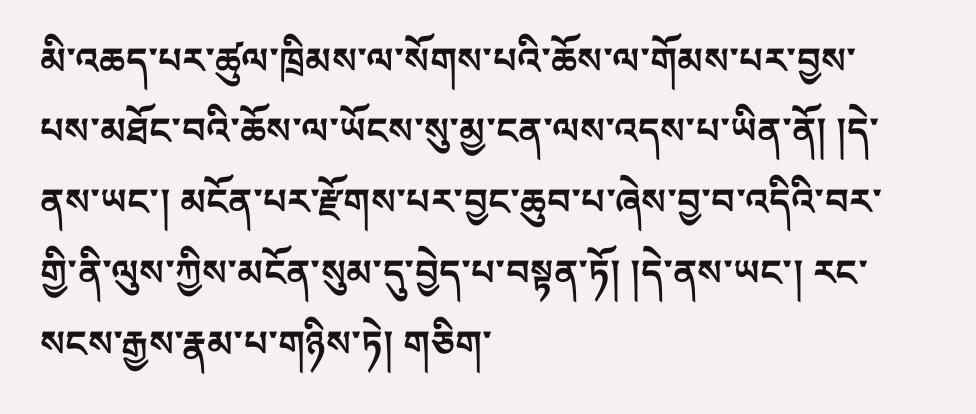མི་འཆད་པར་ཚུལ་ཁྲིམས་ལ་སོགས་པའི་ཆོས་ལ་གོམས་པར་བྱས་པས་མཐོང་བའི་ཆོས་ལ་ཡོངས་སུ་མྱ་ངན་ལས་འདས་པ་ཡིན་ནོ། །དེ་ནས་ཡང་། མངོན་པར་རྫོགས་པར་བྱང་ཆུབ་པ་ཞེས་བྱ་བ་འདིའི་བར་གྱི་ནི་ལུས་ཀྱིས་མངོན་སུམ་དུ་བྱེད་པ་བསྟན་ཏོ། །དེ་ནས་ཡང་། རང་སངས་རྒྱས་རྣམ་པ་གཉིས་ཏེ། གཅིག་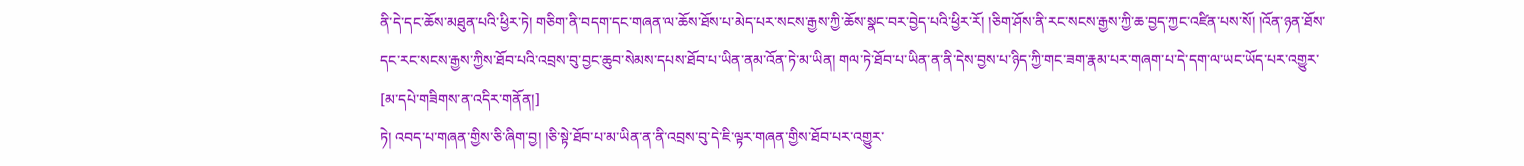ནི་དེ་དང་ཆོས་མཐུན་པའི་ཕྱིར་ཏེ། གཅིག་ནི་བདག་དང་གཞན་ལ་ཆོས་ཐོས་པ་མེད་པར་སངས་རྒྱས་ཀྱི་ཆོས་སྣང་བར་བྱེད་པའི་ཕྱིར་རོ། །ཅིག་ཤོས་ནི་རང་སངས་རྒྱས་ཀྱི་ཆ་བྱད་ཀྱང་འཛིན་པས་སོ། །འོན་ཉན་ཐོས་དང་རང་སངས་རྒྱས་ཀྱིས་ཐོབ་པའི་འབྲས་བུ་བྱང་ཆུབ་སེམས་དཔས་ཐོབ་པ་ཡིན་ནམ་འོན་ཏེ་མ་ཡིན། གལ་ཏེ་ཐོབ་པ་ཡིན་ན་ནི་དེས་བྱས་པ་ཉིད་ཀྱི་གང་ཟག་རྣམ་པར་གཞག་པ་དེ་དག་ལ་ཡང་ཡོད་པར་འགྱུར་
[མ་དཔེ་གཟིགས་ན་འདིར་གནོན།]
ཏེ། འབད་པ་གཞན་གྱིས་ཅི་ཞིག་བྱ། །ཅི་སྟེ་ཐོབ་པ་མ་ཡིན་ན་ནི་འབྲས་བུ་དེ་ཇི་ལྟར་གཞན་གྱིས་ཐོབ་པར་འགྱུར་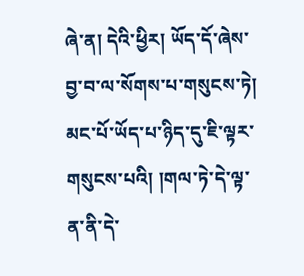ཞེ་ན། དེའི་ཕྱིར། ཡོད་དོ་ཞེས་བྱ་བ་ལ་སོགས་པ་གསུངས་ཏེ། མང་པོ་ཡོད་པ་ཉིད་དུ་ཇི་ལྟར་གསུངས་པའི། །གལ་ཏེ་དེ་ལྟ་ན་ནི་དེ་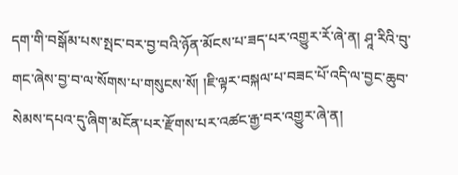དག་གི་བསྒོམ་པས་སྤང་བར་བྱ་བའི་ཉོན་མོངས་པ་ཟད་པར་འགྱུར་རོ་ཞེ་ན། ཤཱ་རིའི་བུ་གང་ཞེས་བྱ་བ་ལ་སོགས་པ་གསུངས་སོ། །ཇི་ལྟར་བསྐལ་པ་བཟང་པོ་འདི་ལ་བྱང་ཆུབ་སེམས་དཔའ་དུ་ཞིག་མངོན་པར་རྫོགས་པར་འཚང་རྒྱ་བར་འགྱུར་ཞེ་ན།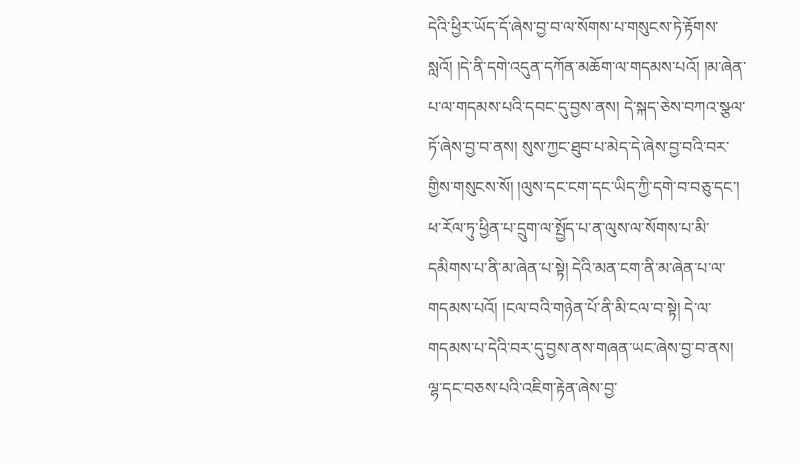དེའི་ཕྱིར་ཡོད་དོ་ཞེས་བྱ་བ་ལ་སོགས་པ་གསུངས་ཏེ་རྟོགས་སླའོ། །དེ་ནི་དགེ་འདུན་དཀོན་མཆོག་ལ་གདམས་པའོ། །མ་ཞེན་པ་ལ་གདམས་པའི་དབང་དུ་བྱས་ནས། དེ་སྐད་ཅེས་བཀའ་སྩལ་ཏོ་ཞེས་བྱ་བ་ནས། སུས་ཀྱང་ཐུབ་པ་མེད་དེ་ཞེས་བྱ་བའི་བར་གྱིས་གསུངས་སོ། །ལུས་དང་ངག་དང་ཡིད་ཀྱི་དགེ་བ་བཅུ་དང་། ཕ་རོལ་ཏུ་ཕྱིན་པ་དྲུག་ལ་སྤྱོད་པ་ན་ལུས་ལ་སོགས་པ་མི་དམིགས་པ་ནི་མ་ཞེན་པ་སྟེ། དེའི་མན་ངག་ནི་མ་ཞེན་པ་ལ་གདམས་པའོ། །ངལ་བའི་གཉེན་པོ་ནི་མི་ངལ་བ་སྟེ། དེ་ལ་གདམས་པ་དེའི་བར་དུ་བྱས་ནས་གཞན་ཡང་ཞེས་བྱ་བ་ནས། ལྷ་དང་བཅས་པའི་འཇིག་རྟེན་ཞེས་བྱ་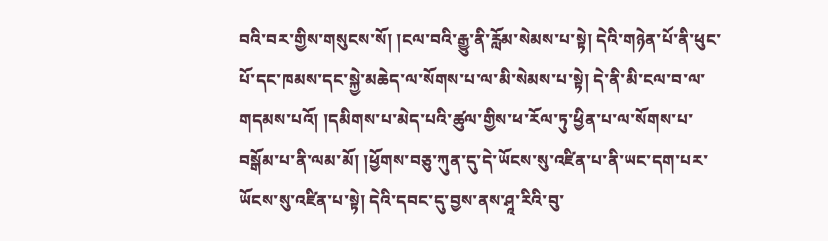བའི་བར་གྱིས་གསུངས་སོ། །ངལ་བའི་རྒྱུ་ནི་རློམ་སེམས་པ་སྟེ། དེའི་གཉེན་པོ་ནི་ཕུང་པོ་དང་ཁམས་དང་སྐྱེ་མཆེད་ལ་སོགས་པ་ལ་མི་སེམས་པ་སྟེ། དེ་ནི་མི་ངལ་བ་ལ་གདམས་པའོ། །དམིགས་པ་མེད་པའི་ཚུལ་གྱིས་ཕ་རོལ་ཏུ་ཕྱིན་པ་ལ་སོགས་པ་བསྒོམ་པ་ནི་ལམ་མོ། །ཕྱོགས་བཅུ་ཀུན་དུ་དེ་ཡོངས་སུ་འཛིན་པ་ནི་ཡང་དག་པར་ཡོངས་སུ་འཛིན་པ་སྟེ། དེའི་དབང་དུ་བྱས་ནས་ཤཱ་རིའི་བུ་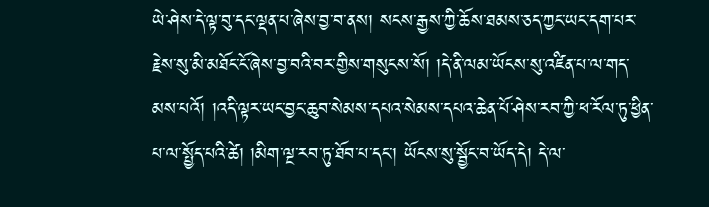ཡེ་ཤེས་དེ་ལྟ་བུ་དང་ལྡན་པ་ཞེས་བྱ་བ་ནས། སངས་རྒྱས་ཀྱི་ཆོས་ཐམས་ཅད་ཀྱང་ཡང་དག་པར་རྗེས་སུ་མི་མཐོང་ངོ་ཞེས་བྱ་བའི་བར་གྱིས་གསུངས་སོ། །དེ་ནི་ལམ་ཡོངས་སུ་འཛིན་པ་ལ་གད་མས་པའོ། །འདི་ལྟར་ཡང་བྱང་ཆུབ་སེམས་དཔའ་སེམས་དཔའ་ཆེན་པོ་ཤེས་རབ་ཀྱི་ཕ་རོལ་ཏུ་ཕྱིན་པ་ལ་སྤྱོད་པའི་ཚེ། །མིག་ལྔ་རབ་ཏུ་ཐོབ་པ་དང་། ཡོངས་སུ་སྦྱོང་བ་ཡོད་དེ། དེ་ལ་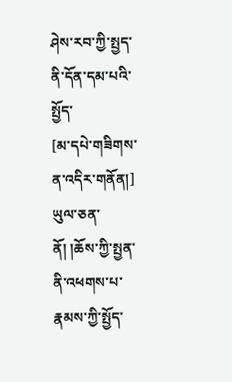ཤེས་རབ་ཀྱི་སྤྱད་ནི་དོན་དམ་པའི་སྤྱོད་
[མ་དཔེ་གཟིགས་ན་འདིར་གནོན།]
ཡུལ་ཅན་ནོ། །ཆོས་ཀྱི་སྤྱན་ནི་འཕགས་པ་རྣམས་ཀྱི་སྤྱོད་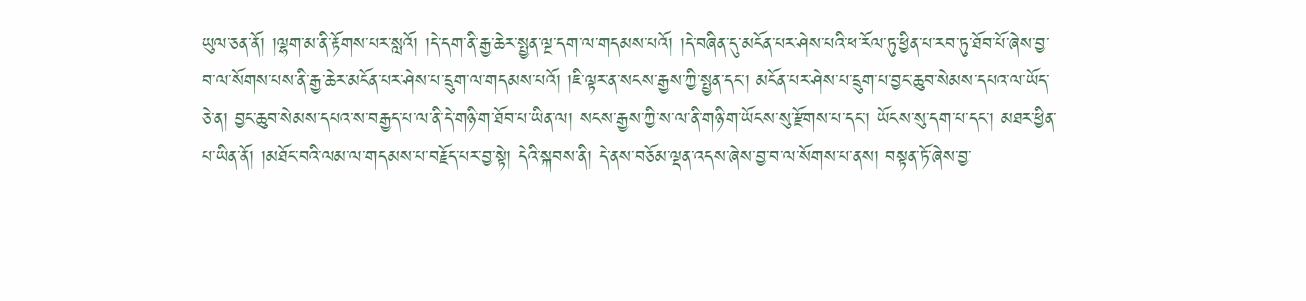ཡུལ་ཅན་ནོ། །ལྷག་མ་ནི་རྟོགས་པར་སླའོ། །དེ་དག་ནི་རྒྱ་ཆེར་སྤྱན་ལྔ་དག་ལ་གདམས་པའོ། །དེ་བཞིན་དུ་མངོན་པར་ཤེས་པའི་ཕ་རོལ་ཏུ་ཕྱིན་པ་རབ་ཏུ་ཐོབ་པོ་ཞེས་བྱ་བ་ལ་སོགས་པས་ནི་རྒྱ་ཆེར་མངོན་པར་ཤེས་པ་དྲུག་ལ་གདམས་པའོ། །ཇི་ལྟར་ན་སངས་རྒྱས་ཀྱི་སྤྱན་དང་། མངོན་པར་ཤེས་པ་དྲུག་པ་བྱང་ཆུབ་སེམས་དཔའ་ལ་ཡོད་ཅེ་ན། བྱང་ཆུབ་སེམས་དཔའ་ས་བརྒྱད་པ་ལ་ནི་དེ་གཉི་ག་ཐོབ་པ་ཡིན་ལ། སངས་རྒྱས་ཀྱི་ས་ལ་ནི་གཉི་ག་ཡོངས་སུ་རྫོགས་པ་དང་། ཡོངས་སུ་དག་པ་དང་། མཐར་ཕྱིན་པ་ཡིན་ནོ། །མཐོང་བའི་ལམ་ལ་གདམས་པ་བརྗོད་པར་བྱ་སྟེ། དེའི་སྐབས་ནི། དེ་ནས་བཅོམ་ལྡན་འདས་ཞེས་བྱ་བ་ལ་སོགས་པ་ནས། བསྟན་ཏོ་ཞེས་བྱ་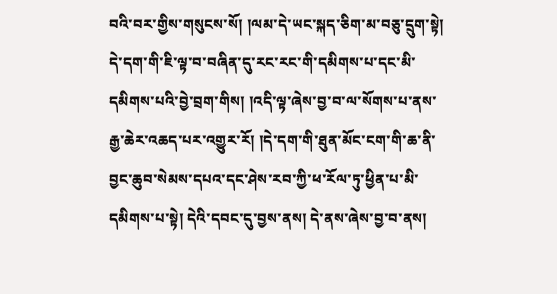བའི་བར་གྱིས་གསུངས་སོ། །ལམ་དེ་ཡང་སྐད་ཅིག་མ་བཅུ་དྲུག་སྟེ། དེ་དག་གི་ཇི་ལྟ་བ་བཞིན་དུ་རང་རང་གི་དམིགས་པ་དང་མི་དམིགས་པའི་བྱེ་བྲག་གིས། །འདི་ལྟ་ཞེས་བྱ་བ་ལ་སོགས་པ་ནས་རྒྱ་ཆེར་འཆད་པར་འགྱུར་རོ། །དེ་དག་གི་ཐུན་མོང་ངག་གི་ཆ་ནི་བྱང་ཆུབ་སེམས་དཔའ་དང་ཤེས་རབ་ཀྱི་ཕ་རོལ་ཏུ་ཕྱིན་པ་མི་དམིགས་པ་སྟེ། དེའི་དབང་དུ་བྱས་ནས། དེ་ནས་ཞེས་བྱ་བ་ནས།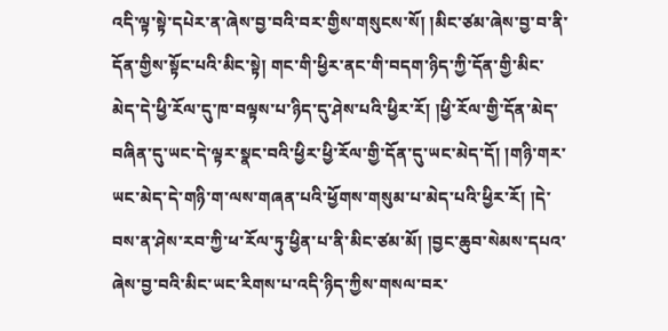འདི་ལྟ་སྟེ་དཔེར་ན་ཞེས་བྱ་བའི་བར་གྱིས་གསུངས་སོ། །མིང་ཙམ་ཞེས་བྱ་བ་ནི་དོན་གྱིས་སྟོང་པའི་མིང་སྟེ། གང་གི་ཕྱིར་ནང་གི་བདག་ཉིད་ཀྱི་དོན་གྱི་མིང་མེད་དེ་ཕྱི་རོལ་དུ་ཁ་བལྟས་པ་ཉིད་དུ་ཤེས་པའི་ཕྱིར་རོ། །ཕྱི་རོལ་གྱི་དོན་མེད་བཞིན་དུ་ཡང་དེ་ལྟར་སྣང་བའི་ཕྱིར་ཕྱི་རོལ་གྱི་དོན་དུ་ཡང་མེད་དོ། །གཉི་གར་ཡང་མེད་དེ་གཉི་ག་ལས་གཞན་པའི་ཕྱོགས་གསུམ་པ་མེད་པའི་ཕྱིར་རོ། །དེ་བས་ན་ཤེས་རབ་ཀྱི་ཕ་རོལ་ཏུ་ཕྱིན་པ་ནི་མིང་ཙམ་མོ། །བྱང་ཆུབ་སེམས་དཔའ་ཞེས་བྱ་བའི་མིང་ཡང་རིགས་པ་འདི་ཉིད་ཀྱིས་གསལ་བར་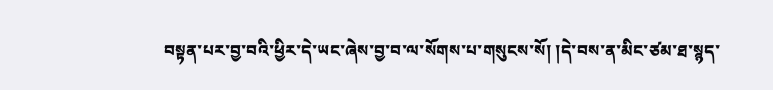བསྟན་པར་བྱ་བའི་ཕྱིར་དེ་ཡང་ཞེས་བྱ་བ་ལ་སོགས་པ་གསུངས་སོ། །དེ་བས་ན་མིང་ཙམ་ཐ་སྙད་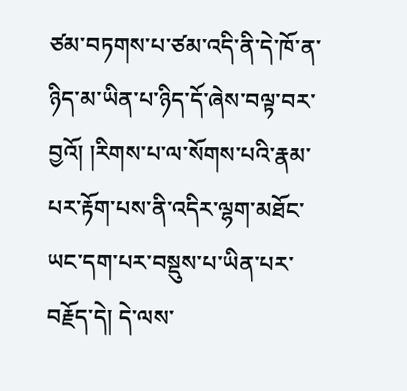ཙམ་བཏགས་པ་ཙམ་འདི་ནི་དེ་ཁོ་ན་ཉིད་མ་ཡིན་པ་ཉིད་དོ་ཞེས་བལྟ་བར་བྱའོ། །རིགས་པ་ལ་སོགས་པའི་རྣམ་པར་རྟོག་པས་ནི་འདིར་ལྷག་མཐོང་ཡང་དག་པར་བསྡུས་པ་ཡིན་པར་བརྗོད་དེ། དེ་ལས་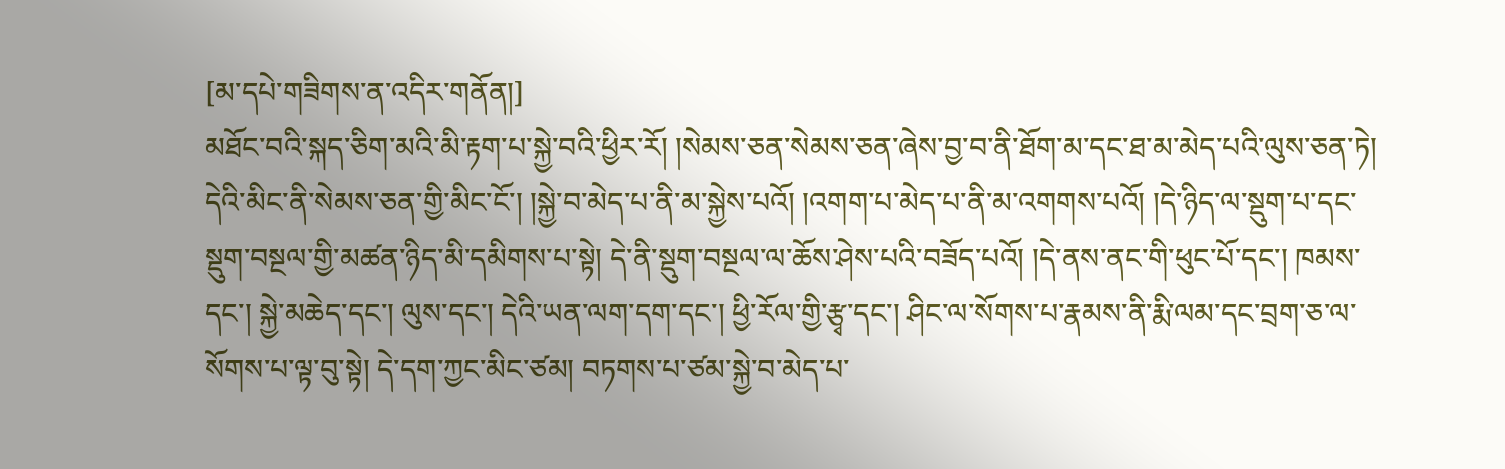[མ་དཔེ་གཟིགས་ན་འདིར་གནོན།]
མཐོང་བའི་སྐད་ཅིག་མའི་མི་རྟག་པ་སྐྱེ་བའི་ཕྱིར་རོ། །སེམས་ཅན་སེམས་ཅན་ཞེས་བྱ་བ་ནི་ཐོག་མ་དང་ཐ་མ་མེད་པའི་ལུས་ཅན་ཏེ། དེའི་མིང་ནི་སེམས་ཅན་གྱི་མིང་ངོ་། །སྐྱེ་བ་མེད་པ་ནི་མ་སྐྱེས་པའོ། །འགག་པ་མེད་པ་ནི་མ་འགགས་པའོ། །དེ་ཉིད་ལ་སྡུག་པ་དང་སྡུག་བསྔལ་གྱི་མཚན་ཉིད་མི་དམིགས་པ་སྟེ། དེ་ནི་སྡུག་བསྔལ་ལ་ཆོས་ཤེས་པའི་བཟོད་པའོ། །དེ་ནས་ནང་གི་ཕུང་པོ་དང་། ཁམས་དང་། སྐྱེ་མཆེད་དང་། ལུས་དང་། དེའི་ཡན་ལག་དག་དང་། ཕྱི་རོལ་གྱི་རྩྭ་དང་། ཤིང་ལ་སོགས་པ་རྣམས་ནི་རྨི་ལམ་དང་བྲག་ཅ་ལ་སོགས་པ་ལྟ་བུ་སྟེ། དེ་དག་ཀྱང་མིང་ཙམ། བཏགས་པ་ཙམ་སྐྱེ་བ་མེད་པ་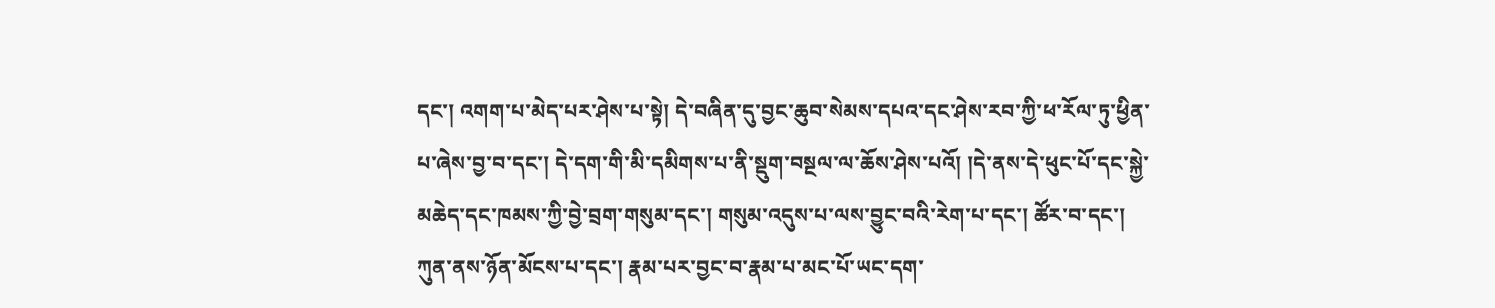དང་། འགག་པ་མེད་པར་ཤེས་པ་སྟེ། དེ་བཞིན་དུ་བྱང་ཆུབ་སེམས་དཔའ་དང་ཤེས་རབ་ཀྱི་ཕ་རོལ་ཏུ་ཕྱིན་པ་ཞེས་བྱ་བ་དང་། དེ་དག་གི་མི་དམིགས་པ་ནི་སྡུག་བསྔལ་ལ་ཆོས་ཤེས་པའོ། །དེ་ནས་དེ་ཕུང་པོ་དང་སྐྱེ་མཆེད་དང་ཁམས་ཀྱི་བྱེ་བྲག་གསུམ་དང་། གསུམ་འདུས་པ་ལས་བྱུང་བའི་རེག་པ་དང་། ཚོར་བ་དང་། ཀུན་ནས་ཉོན་མོངས་པ་དང་། རྣམ་པར་བྱང་བ་རྣམ་པ་མང་པོ་ཡང་དག་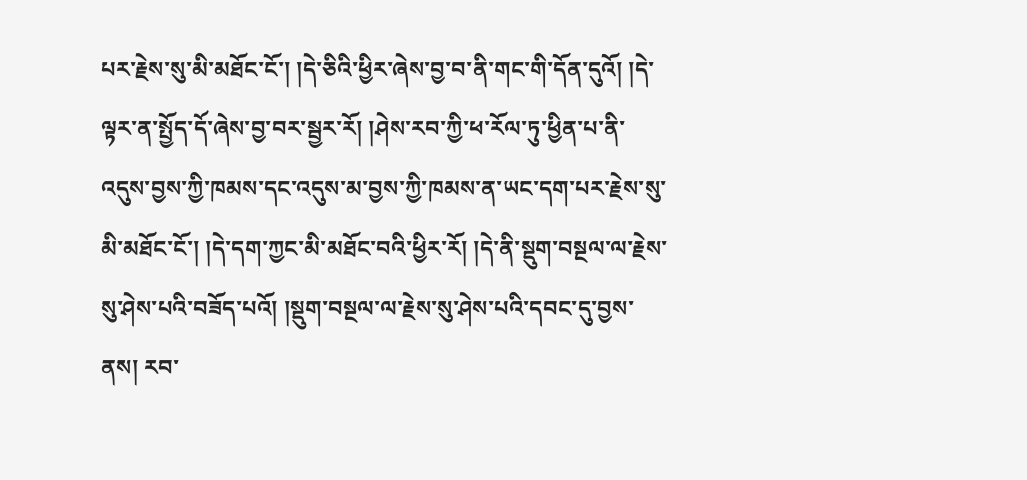པར་རྗེས་སུ་མི་མཐོང་ངོ་། །དེ་ཅིའི་ཕྱིར་ཞེས་བྱ་བ་ནི་གང་གི་དོན་དུའོ། །དེ་ལྟར་ན་སྤྱོད་དོ་ཞེས་བྱ་བར་སྦྱར་རོ། །ཤེས་རབ་ཀྱི་ཕ་རོལ་ཏུ་ཕྱིན་པ་ནི་འདུས་བྱས་ཀྱི་ཁམས་དང་འདུས་མ་བྱས་ཀྱི་ཁམས་ན་ཡང་དག་པར་རྗེས་སུ་མི་མཐོང་ངོ་། །དེ་དག་ཀྱང་མི་མཐོང་བའི་ཕྱིར་རོ། །དེ་ནི་སྡུག་བསྔལ་ལ་རྗེས་སུ་ཤེས་པའི་བཟོད་པའོ། །སྡུག་བསྔལ་ལ་རྗེས་སུ་ཤེས་པའི་དབང་དུ་བྱས་ནས། རབ་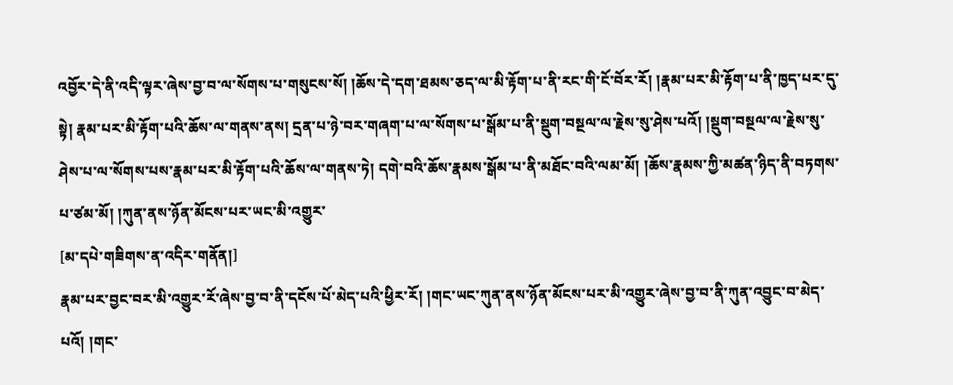འབྱོར་དེ་ནི་འདི་ལྟར་ཞེས་བྱ་བ་ལ་སོགས་པ་གསུངས་སོ། །ཆོས་དེ་དག་ཐམས་ཅད་ལ་མི་རྟོག་པ་ནི་རང་གི་ངོ་བོར་རོ། །རྣམ་པར་མི་རྟོག་པ་ནི་ཁྱད་པར་དུ་སྟེ། རྣམ་པར་མི་རྟོག་པའི་ཆོས་ལ་གནས་ནས། དྲན་པ་ཉེ་བར་གཞག་པ་ལ་སོགས་པ་སྒོམ་པ་ནི་སྡུག་བསྔལ་ལ་རྗེས་སུ་ཤེས་པའོ། །སྡུག་བསྔལ་ལ་རྗེས་སུ་ཤེས་པ་ལ་སོགས་པས་རྣམ་པར་མི་རྟོག་པའི་ཆོས་ལ་གནས་ཏེ། དགེ་བའི་ཆོས་རྣམས་སྒོམ་པ་ནི་མཐོང་བའི་ལམ་མོ། །ཆོས་རྣམས་ཀྱི་མཚན་ཉིད་ནི་བཏགས་པ་ཙམ་མོ། །ཀུན་ནས་ཉོན་མོངས་པར་ཡང་མི་འགྱུར་
[མ་དཔེ་གཟིགས་ན་འདིར་གནོན།]
རྣམ་པར་བྱང་བར་མི་འགྱུར་རོ་ཞེས་བྱ་བ་ནི་དངོས་པོ་མེད་པའི་ཕྱིར་རོ། །གང་ཡང་ཀུན་ནས་ཉོན་མོངས་པར་མི་འགྱུར་ཞེས་བྱ་བ་ནི་ཀུན་འབྱུང་བ་མེད་པའོ། །གང་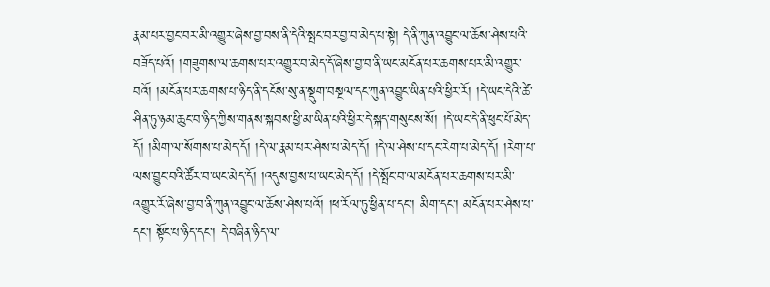རྣམ་པར་བྱང་བར་མི་འགྱུར་ཞེས་བྱ་བས་ནི་དེའི་སྤང་བར་བྱ་བ་མེད་པ་སྟེ། དེ་ནི་ཀུན་འབྱུང་ལ་ཆོས་ཤེས་པའི་བཟོད་པའོ། །གཟུགས་ལ་ཆགས་པར་འགྱུར་བ་མེད་དོ་ཞེས་བྱ་བ་ནི་ཡང་མངོན་པར་ཆགས་པར་མི་འགྱུར་བའོ། །མངོན་པར་ཆགས་པ་ཉིད་ནི་དངོས་སུ་ན་སྡུག་བསྔལ་དང་ཀུན་འབྱུང་ཡིན་པའི་ཕྱིར་རོ། །དེ་ཡང་དེའི་ཚེ་ཤིན་ཏུ་ཉམ་ཆུང་བ་ཉིད་ཀྱིས་གནས་སྐབས་ཕྱི་མ་ཡིན་པའི་ཕྱིར་དེ་སྐད་གསུངས་སོ། །དེ་ཡང་དེ་ནི་ཕུང་པོ་མེད་དོ། །མིག་ལ་སོགས་པ་མེད་དོ། །དེ་ལ་རྣམ་པར་ཤེས་པ་མེད་དོ། །དེ་ལ་ཤེས་པ་དང་རེག་པ་མེད་དོ། །རེག་པ་ལས་བྱུང་བའི་ཚོར་བ་ཡང་མེད་དོ། །འདུས་བྱས་པ་ཡང་མེད་དོ། །དེ་སྤོང་བ་ལ་མངོན་པར་ཆགས་པར་མི་འགྱུར་རོ་ཞེས་བྱ་བ་ནི་ཀུན་འབྱུང་ལ་ཆོས་ཤེས་པའོ། །ཕ་རོལ་ཏུ་ཕྱིན་པ་དང་། མིག་དང་། མངོན་པར་ཤེས་པ་དང་། སྟོང་པ་ཉིད་དང་། དེ་བཞིན་ཉིད་ལ་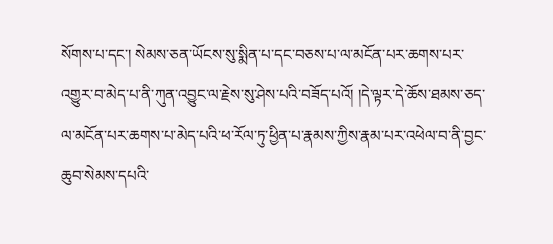སོགས་པ་དང་། སེམས་ཅན་ཡོངས་སུ་སྨིན་པ་དང་བཅས་པ་ལ་མངོན་པར་ཆགས་པར་འགྱུར་བ་མེད་པ་ནི་ཀུན་འབྱུང་ལ་རྗེས་སུ་ཤེས་པའི་བཟོད་པའོ། །དེ་ལྟར་དེ་ཆོས་ཐམས་ཅད་ལ་མངོན་པར་ཆགས་པ་མེད་པའི་ཕ་རོལ་ཏུ་ཕྱིན་པ་རྣམས་ཀྱིས་རྣམ་པར་འཕེལ་བ་ནི་བྱང་ཆུབ་སེམས་དཔའི་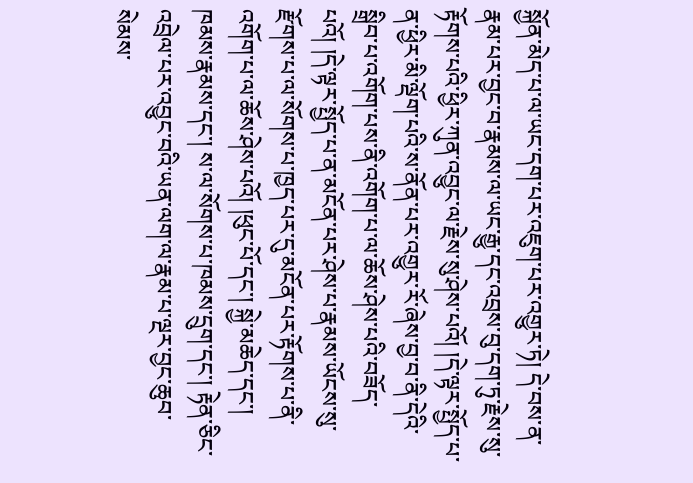སྐྱོན་མེད་པ་ལ་ཡང་དག་པར་འཇུག་པར་འགྱུར་ཏེ། དེ་བས་ན་རྣམ་པར་བྱང་བ་རྣམས་ལ་ཡང་རྒྱུ་དང་འབྲས་བུ་དག་ཏུ་རྗེས་སུ་རྟོགས་པའི་ཕྱིར་ཀུན་འབྱུང་ལ་རྗེས་སུ་ཤེས་པའོ། །དེ་ལྟར་སྤྱོད་པ་ན་ཕྱིར་མི་ལྡོག་པའི་ས་ནོན་པར་འགྱུར་རོ་ཞེས་བྱ་བ་ནི་དེའི་སྒྲིབ་པ་འགོག་པས་ནི་འགོག་པ་ལ་ཆོས་ཤེས་པའི་བཟོད་པའོ། །དེ་ལྟར་སྤྱོད་པ་ན་མངོན་པར་ཤེས་པ་རྣམས་ཡོངས་སུ་རྫོགས་པ་ལ་སོགས་པ་ཁྱད་པར་དུ་མངོན་པར་རྟོགས་པ་ནི་འགོག་པ་ལ་ཆོས་ཤེས་པའོ། །ཕུང་པོ་དང་། སྐྱེ་མཆེད་དང་། ཁམས་རྣམས་དང་། ས་ལ་སོགས་པ་ཁམས་དྲུག་དང་། རྟེན་ཅིང་འབྲེལ་པར་འབྱུང་བའི་ཡན་ལག་ལ་རྣམ་པ་ལྔར་བྱང་ཆུབ་སེམས་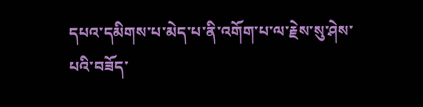དཔའ་དམིགས་པ་མེད་པ་ནི་འགོག་པ་ལ་རྗེས་སུ་ཤེས་པའི་བཟོད་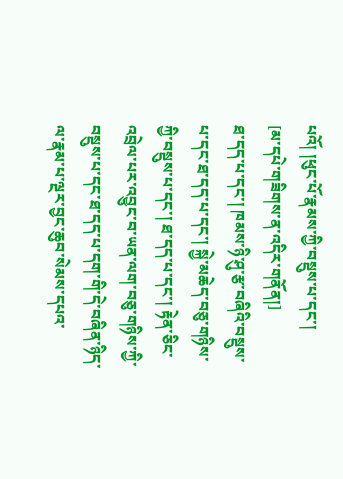པའོ། །ཕུང་པོ་རྣམས་ཀྱི་བསྡུས་པ་དང་།
[མ་དཔེ་གཟིགས་ན་འདིར་གནོན།]
ཐ་དད་པ་དང་། ཁམས་ཉི་ཤུ་རྩ་བཞིའི་བསྡུས་པ་དང་ཐ་དད་པ་དང་། སྐྱེ་མཆེད་བཅུ་གཉིས་ཀྱི་བསྡུས་པ་དང་། ཐ་དད་པ་དང་། རྟེན་ཅིང་འབྲེལ་པར་འབྱུང་བ་ཡན་ལག་བཅུ་གཉིས་ཀྱི་བསྡུས་པ་དང་ཐ་དད་པ་དག་གི་དེ་བཞིན་ཉིད་ལ་རྣམ་པ་ལྔར་བྱང་ཆུབ་སེམས་དཔའ་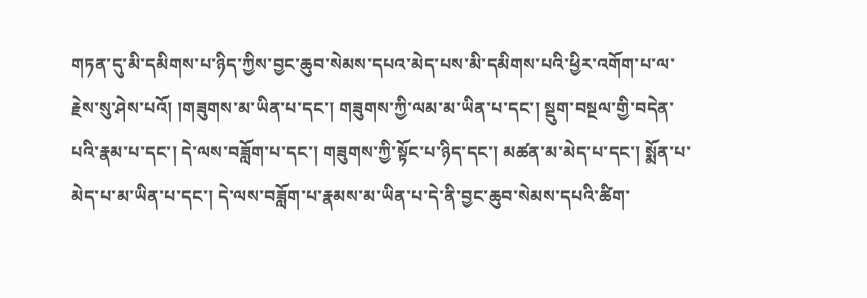གཏན་དུ་མི་དམིགས་པ་ཉིད་ཀྱིས་བྱང་ཆུབ་སེམས་དཔའ་མེད་པས་མི་དམིགས་པའི་ཕྱིར་འགོག་པ་ལ་རྗེས་སུ་ཤེས་པའོ། །གཟུགས་མ་ཡིན་པ་དང་། གཟུགས་ཀྱི་ལམ་མ་ཡིན་པ་དང་། སྡུག་བསྔལ་གྱི་བདེན་པའི་རྣམ་པ་དང་། དེ་ལས་བཟློག་པ་དང་། གཟུགས་ཀྱི་སྟོང་པ་ཉིད་དང་། མཚན་མ་མེད་པ་དང་། སྨོན་པ་མེད་པ་མ་ཡིན་པ་དང་། དེ་ལས་བཟློག་པ་རྣམས་མ་ཡིན་པ་དེ་ནི་བྱང་ཆུབ་སེམས་དཔའི་ཚིག་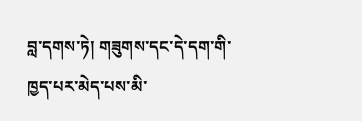བླ་དགས་ཏེ། གཟུགས་དང་དེ་དག་གི་ཁྱད་པར་མེད་པས་མི་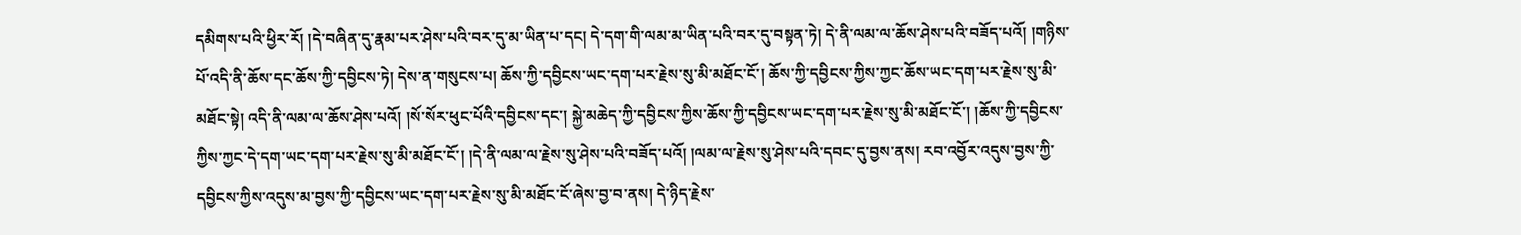དམིགས་པའི་ཕྱིར་རོ། །དེ་བཞིན་དུ་རྣམ་པར་ཤེས་པའི་བར་དུ་མ་ཡིན་པ་དང། དེ་དག་གི་ལམ་མ་ཡིན་པའི་བར་དུ་བསྟན་ཏེ། དེ་ནི་ལམ་ལ་ཆོས་ཤེས་པའི་བཟོད་པའོ། །གཉིས་པོ་འདི་ནི་ཆོས་དང་ཆོས་ཀྱི་དབྱིངས་ཏེ། དེས་ན་གསུངས་པ། ཆོས་ཀྱི་དབྱིངས་ཡང་དག་པར་རྗེས་སུ་མི་མཐོང་ངོ་། ཆོས་ཀྱི་དབྱིངས་ཀྱིས་ཀྱང་ཆོས་ཡང་དག་པར་རྗེས་སུ་མི་མཐོང་སྟེ། འདི་ནི་ལམ་ལ་ཆོས་ཤེས་པའོ། །སོ་སོར་ཕུང་པོའི་དབྱིངས་དང་། སྐྱེ་མཆེད་ཀྱི་དབྱིངས་ཀྱིས་ཆོས་ཀྱི་དབྱིངས་ཡང་དག་པར་རྗེས་སུ་མི་མཐོང་ངོ་། །ཆོས་ཀྱི་དབྱིངས་ཀྱིས་ཀྱང་དེ་དག་ཡང་དག་པར་རྗེས་སུ་མི་མཐོང་ངོ་། །དེ་ནི་ལམ་ལ་རྗེས་སུ་ཤེས་པའི་བཟོད་པའོ། །ལམ་ལ་རྗེས་སུ་ཤེས་པའི་དབང་དུ་བྱས་ནས། རབ་འབྱོར་འདུས་བྱས་ཀྱི་དབྱིངས་ཀྱིས་འདུས་མ་བྱས་ཀྱི་དབྱིངས་ཡང་དག་པར་རྗེས་སུ་མི་མཐོང་ངོ་ཞེས་བྱ་བ་ནས། དེ་ཉིད་རྗེས་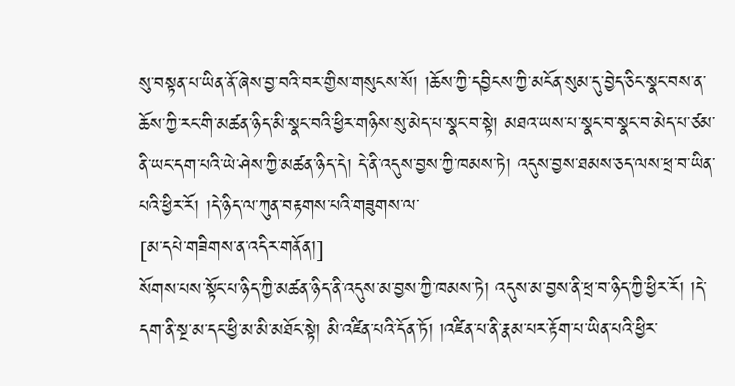སུ་བསྟན་པ་ཡིན་ནོ་ཞེས་བྱ་བའི་བར་གྱིས་གསུངས་སོ། །ཆོས་ཀྱི་དབྱིངས་ཀྱི་མངོན་སུམ་དུ་བྱེད་ཅིང་སྣང་བས་ན་ཆོས་ཀྱི་རང་གི་མཚན་ཉིད་མི་སྣང་བའི་ཕྱིར་གཉིས་སུ་མེད་པ་སྣང་བ་སྟེ། མཐའ་ཡས་པ་སྣང་བ་སྣང་བ་མེད་པ་ཙམ་ནི་ཡང་དག་པའི་ཡེ་ཤེས་ཀྱི་མཚན་ཉིད་དེ། དེ་ནི་འདུས་བྱས་ཀྱི་ཁམས་ཏེ། འདུས་བྱས་ཐམས་ཅད་ལས་ཕྲ་བ་ཡིན་པའི་ཕྱིར་རོ། །དེ་ཉིད་ལ་ཀུན་བརྟགས་པའི་གཟུགས་ལ་
[མ་དཔེ་གཟིགས་ན་འདིར་གནོན།]
སོགས་པས་སྟོང་པ་ཉིད་ཀྱི་མཚན་ཉིད་ནི་འདུས་མ་བྱས་ཀྱི་ཁམས་ཏེ། འདུས་མ་བྱས་ནི་ཕྲ་བ་ཉིད་ཀྱི་ཕྱིར་རོ། །དེ་དག་ནི་སྔ་མ་དང་ཕྱི་མ་མི་མཐོང་སྟེ། མི་འཛིན་པའི་དོན་ཏོ། །འཛིན་པ་ནི་རྣམ་པར་རྟོག་པ་ཡིན་པའི་ཕྱིར་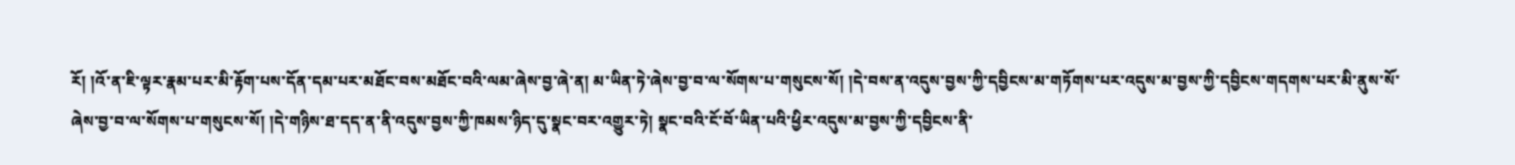རོ། །འོ་ན་ཇི་ལྟར་རྣམ་པར་མི་རྟོག་པས་དོན་དམ་པར་མཐོང་བས་མཐོང་བའི་ལམ་ཞེས་བྱ་ཞེ་ན། མ་ཡིན་ཏེ་ཞེས་བྱ་བ་ལ་སོགས་པ་གསུངས་སོ། །དེ་བས་ན་འདུས་བྱས་ཀྱི་དབྱིངས་མ་གཏོགས་པར་འདུས་མ་བྱས་ཀྱི་དབྱིངས་གདགས་པར་མི་ནུས་སོ་ཞེས་བྱ་བ་ལ་སོགས་པ་གསུངས་སོ། །དེ་གཉིས་ཐ་དད་ན་ནི་འདུས་བྱས་ཀྱི་ཁམས་ཉིད་དུ་སྣང་བར་འགྱུར་ཏེ། སྣང་བའི་ངོ་བོ་ཡིན་པའི་ཕྱིར་འདུས་མ་བྱས་ཀྱི་དབྱིངས་ནི་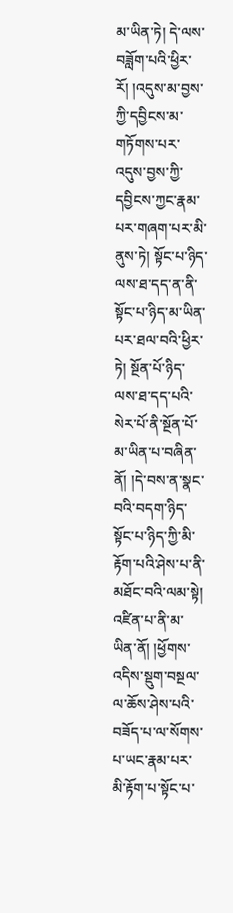མ་ཡིན་ཏེ། དེ་ལས་བཟློག་པའི་ཕྱིར་རོ། །འདུས་མ་བྱས་ཀྱི་དབྱིངས་མ་གཏོགས་པར་འདུས་བྱས་ཀྱི་དབྱིངས་ཀྱང་རྣམ་པར་གཞག་པར་མི་ནུས་ཏེ། སྟོང་པ་ཉིད་ལས་ཐ་དད་ན་ནི་སྟོང་པ་ཉིད་མ་ཡིན་པར་ཐལ་བའི་ཕྱིར་ཏེ། སྔོན་པོ་ཉིད་ལས་ཐ་དད་པའི་སེར་པོ་ནི་སྔོན་པོ་མ་ཡིན་པ་བཞིན་ནོ། །དེ་བས་ན་སྣང་བའི་བདག་ཉིད་སྟོང་པ་ཉིད་ཀྱི་མི་རྟོག་པའི་ཤེས་པ་ནི་མཐོང་བའི་ལམ་སྟེ། འཛིན་པ་ནི་མ་ཡིན་ནོ། །ཕྱོགས་འདིས་སྡུག་བསྔལ་ལ་ཆོས་ཤེས་པའི་བཟོད་པ་ལ་སོགས་པ་ཡང་རྣམ་པར་མི་རྟོག་པ་སྟོང་པ་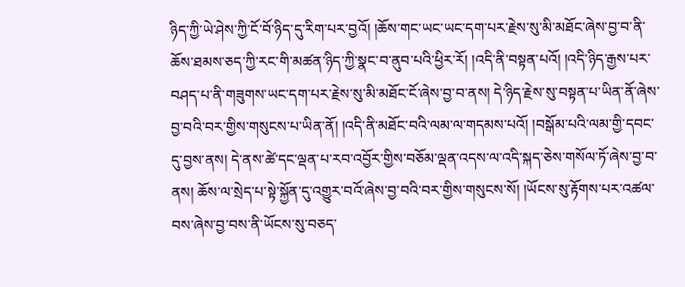ཉིད་ཀྱི་ཡེ་ཤེས་ཀྱི་ངོ་བོ་ཉིད་དུ་རིག་པར་བྱའོ། །ཆོས་གང་ཡང་ཡང་དག་པར་རྗེས་སུ་མི་མཐོང་ཞེས་བྱ་བ་ནི་ཆོས་ཐམས་ཅད་ཀྱི་རང་གི་མཚན་ཉིད་ཀྱི་སྣང་བ་ནུབ་པའི་ཕྱིར་རོ། །འདི་ནི་བསྟན་པའོ། །འདི་ཉིད་རྒྱས་པར་བཤད་པ་ནི་གཟུགས་ཡང་དག་པར་རྗེས་སུ་མི་མཐོང་ངོ་ཞེས་བྱ་བ་ནས། དེ་ཉིད་རྗེས་སུ་བསྟན་པ་ཡིན་ནོ་ཞེས་བྱ་བའི་བར་གྱིས་གསུངས་པ་ཡིན་ནོ། །འདི་ནི་མཐོང་བའི་ལམ་ལ་གདམས་པའོ། །བསྒོམ་པའི་ལམ་གྱི་དབང་དུ་བྱས་ནས། དེ་ནས་ཚེ་དང་ལྡན་པ་རབ་འབྱོར་གྱིས་བཅོམ་ལྡན་འདས་ལ་འདི་སྐད་ཅེས་གསོལ་ཏོ་ཞེས་བྱ་བ་ནས། ཆོས་ལ་སྲེད་པ་སྟེ་སྐྱོན་དུ་འགྱུར་བའོ་ཞེས་བྱ་བའི་བར་གྱིས་གསུངས་སོ། །ཡོངས་སུ་རྟོགས་པར་འཚལ་བས་ཞེས་བྱ་བས་ནི་ཡོངས་སུ་བཅད་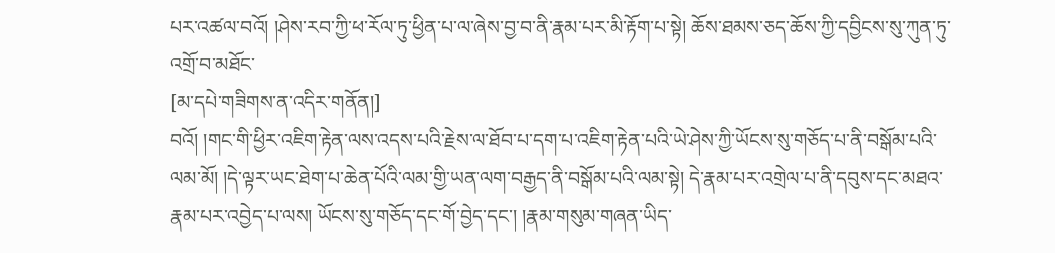པར་འཚལ་བའོ། །ཤེས་རབ་ཀྱི་ཕ་རོལ་ཏུ་ཕྱིན་པ་ལ་ཞེས་བྱ་བ་ནི་རྣམ་པར་མི་རྟོག་པ་སྟེ། ཆོས་ཐམས་ཅད་ཆོས་ཀྱི་དབྱིངས་སུ་ཀུན་ཏུ་འགྲོ་བ་མཐོང་
[མ་དཔེ་གཟིགས་ན་འདིར་གནོན།]
བའོ། །གང་གི་ཕྱིར་འཇིག་རྟེན་ལས་འདས་པའི་རྗེས་ལ་ཐོབ་པ་དག་པ་འཇིག་རྟེན་པའི་ཡེ་ཤེས་ཀྱི་ཡོངས་སུ་གཅོད་པ་ནི་བསྒོམ་པའི་ལམ་མོ། །དེ་ལྟར་ཡང་ཐེག་པ་ཆེན་པོའི་ལམ་གྱི་ཡན་ལག་བརྒྱད་ནི་བསྒོམ་པའི་ལམ་སྟེ། དེ་རྣམ་པར་འགྲེལ་པ་ནི་དབུས་དང་མཐའ་རྣམ་པར་འབྱེད་པ་ལས། ཡོངས་སུ་གཅོད་དང་གོ་བྱེད་དང་། །རྣམ་གསུམ་གཞན་ཡིད་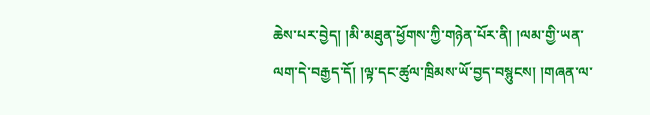ཆེས་པར་བྱེད། །མི་མཐུན་ཕྱོགས་ཀྱི་གཉེན་པོར་ནི། །ལམ་གྱི་ཡན་ལག་དེ་བརྒྱད་དོ། །ལྟ་དང་ཚུལ་ཁྲིམས་ཡོ་བྱད་བསྙུངས། །གཞན་ལ་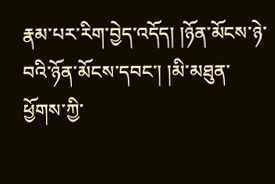རྣམ་པར་རིག་བྱེད་འདོད། །ཉོན་མོངས་ཉེ་བའི་ཉོན་མོངས་དབང་། །མི་མཐུན་ཕྱོགས་ཀྱི་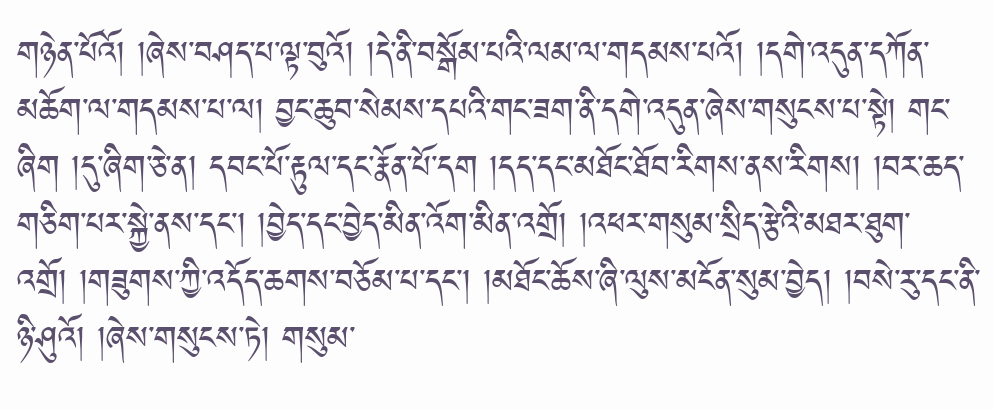གཉེན་པོའོ། །ཞེས་བཤད་པ་ལྟ་བུའོ། །དེ་ནི་བསྒོམ་པའི་ལམ་ལ་གདམས་པའོ། །དགེ་འདུན་དཀོན་མཆོག་ལ་གདམས་པ་ལ། བྱང་ཆུབ་སེམས་དཔའི་གང་ཟག་ནི་དགེ་འདུན་ཞེས་གསུངས་པ་སྟེ། གང་ཞིག །དུ་ཞིག་ཅེ་ན། དབང་པོ་རྟུལ་དང་རྣོན་པོ་དག །དད་དང་མཐོང་ཐོབ་རིགས་ནས་རིགས། །བར་ཆད་གཅིག་པར་སྐྱེ་ནས་དང་། །བྱེད་དང་བྱེད་མིན་འོག་མིན་འགྲོ། །འཕར་གསུམ་སྲིད་རྩེའི་མཐར་ཐུག་འགྲོ། །གཟུགས་ཀྱི་འདོད་ཆགས་བཅོམ་པ་དང་། །མཐོང་ཆོས་ཞི་ལུས་མངོན་སུམ་བྱེད། །བསེ་རུ་དང་ནི་ཉི་ཤུའོ། །ཞེས་གསུངས་ཏེ། གསུམ་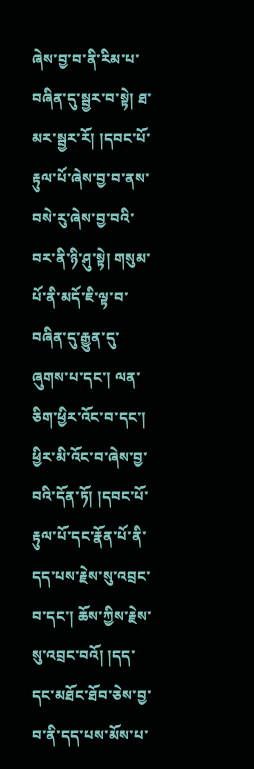ཞེས་བྱ་བ་ནི་རིམ་པ་བཞིན་དུ་སྦྱར་བ་སྟེ། ཐ་མར་སྦྱར་རོ། །དབང་པོ་རྟུལ་པོ་ཞེས་བྱ་བ་ནས་བསེ་རུ་ཞེས་བྱ་བའི་བར་ནི་ཉི་ཤུ་སྟེ། གསུམ་པོ་ནི་མདོ་ཇི་ལྟ་བ་བཞིན་དུ་རྒྱུན་དུ་ཞུགས་པ་དང་། ལན་ཅིག་ཕྱིར་འོང་བ་དང་། ཕྱིར་མི་འོང་བ་ཞེས་བྱ་བའི་དོན་ཏོ། །དབང་པོ་རྟུལ་པོ་དང་རྣོན་པོ་ནི་དད་པས་རྗེས་སུ་འབྲང་བ་དང་། ཆོས་ཀྱིས་རྗེས་སུ་འབྲང་བའོ། །དད་དང་མཐོང་ཐོབ་ཅེས་བྱ་བ་ནི་དད་པས་མོས་པ་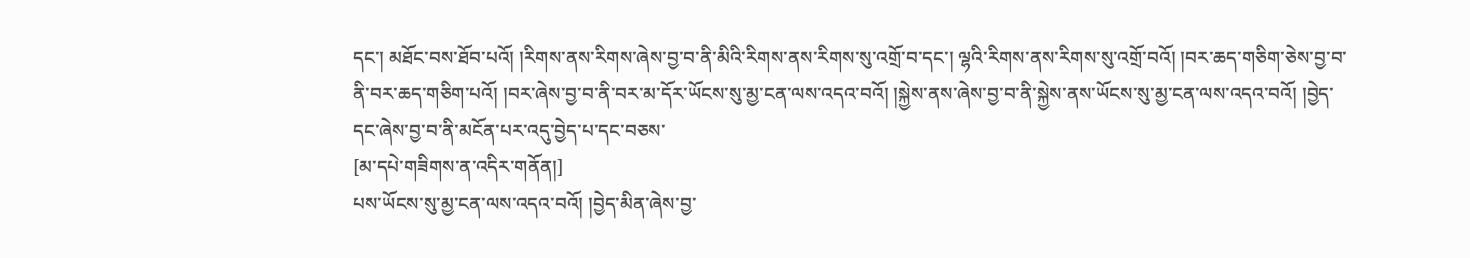དང་། མཐོང་བས་ཐོབ་པའོ། །རིགས་ནས་རིགས་ཞེས་བྱ་བ་ནི་མིའི་རིགས་ནས་རིགས་སུ་འགྲོ་བ་དང་། ལྷའི་རིགས་ནས་རིགས་སུ་འགྲོ་བའོ། །བར་ཆད་གཅིག་ཅེས་བྱ་བ་ནི་བར་ཆད་གཅིག་པའོ། །བར་ཞེས་བྱ་བ་ནི་བར་མ་དོར་ཡོངས་སུ་མྱ་ངན་ལས་འདའ་བའོ། །སྐྱེས་ནས་ཞེས་བྱ་བ་ནི་སྐྱེས་ནས་ཡོངས་སུ་མྱ་ངན་ལས་འདའ་བའོ། །བྱེད་དང་ཞེས་བྱ་བ་ནི་མངོན་པར་འདུ་བྱེད་པ་དང་བཅས་
[མ་དཔེ་གཟིགས་ན་འདིར་གནོན།]
པས་ཡོངས་སུ་མྱ་ངན་ལས་འདའ་བའོ། །བྱེད་མིན་ཞེས་བྱ་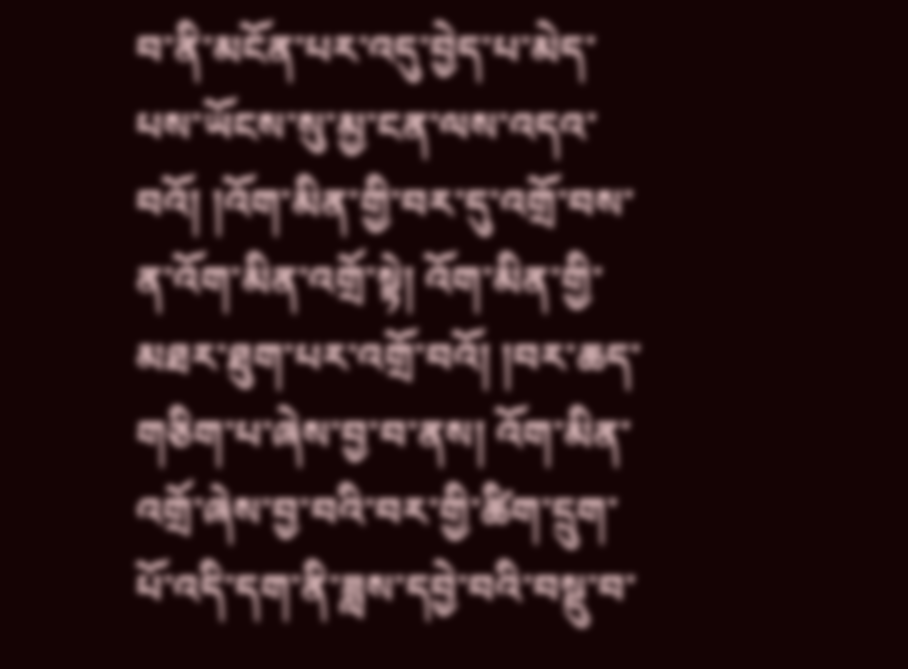བ་ནི་མངོན་པར་འདུ་བྱེད་པ་མེད་པས་ཡོངས་སུ་མྱ་ངན་ལས་འདའ་བའོ། །འོག་མིན་གྱི་བར་དུ་འགྲོ་བས་ན་འོག་མིན་འགྲོ་སྟེ། འོག་མིན་གྱི་མཐར་ཐུག་པར་འགྲོ་བའོ། །བར་ཆད་གཅིག་པ་ཞེས་བྱ་བ་ནས། འོག་མིན་འགྲོ་ཞེས་བྱ་བའི་བར་གྱི་ཚིག་དྲུག་པོ་འདི་དག་ནི་ཟླས་དབྱེ་བའི་བསྡུ་བ་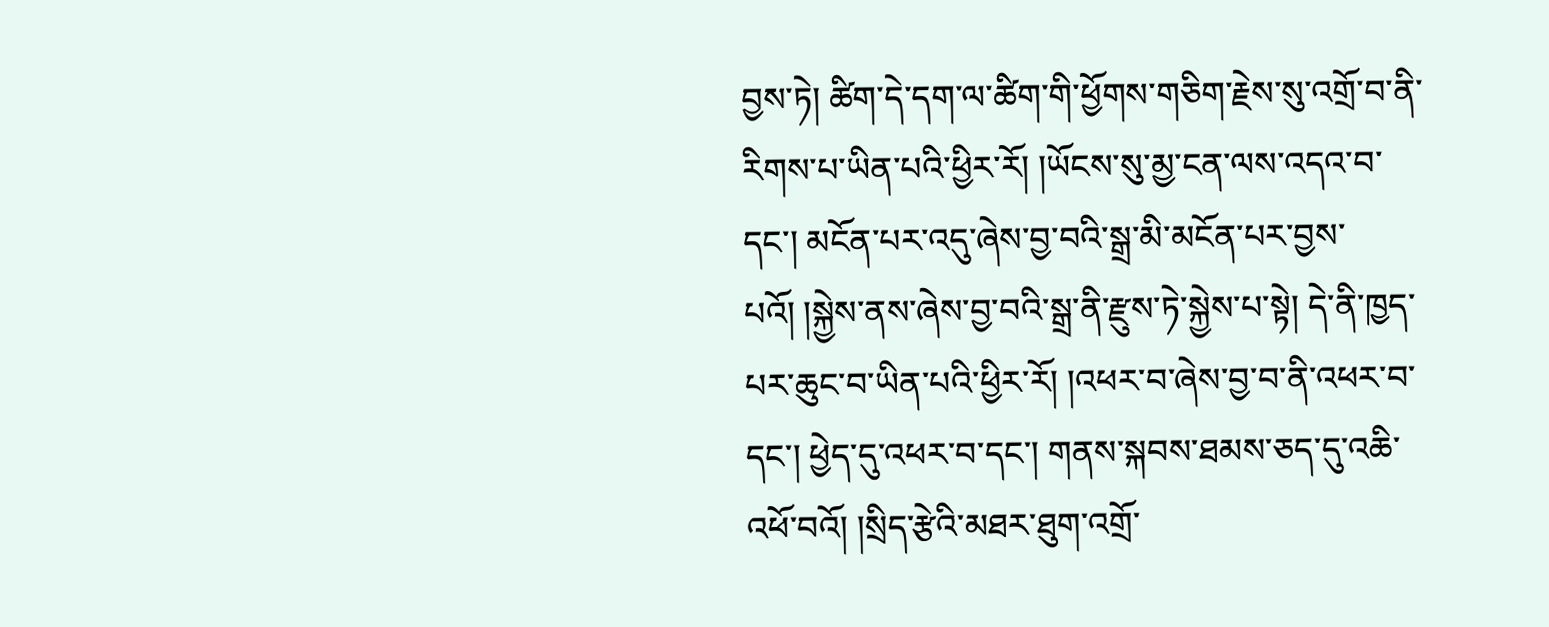བྱས་ཏེ། ཚིག་དེ་དག་ལ་ཚིག་གི་ཕྱོགས་གཅིག་རྗེས་སུ་འགྲོ་བ་ནི་རིགས་པ་ཡིན་པའི་ཕྱིར་རོ། །ཡོངས་སུ་མྱ་ངན་ལས་འདའ་བ་དང་། མངོན་པར་འདུ་ཞེས་བྱ་བའི་སྒྲ་མི་མངོན་པར་བྱས་པའོ། །སྐྱེས་ནས་ཞེས་བྱ་བའི་སྒྲ་ནི་རྫུས་ཏེ་སྐྱེས་པ་སྟེ། དེ་ནི་ཁྱད་པར་ཆུང་བ་ཡིན་པའི་ཕྱིར་རོ། །འཕར་བ་ཞེས་བྱ་བ་ནི་འཕར་བ་དང་། ཕྱེད་དུ་འཕར་བ་དང་། གནས་སྐབས་ཐམས་ཅད་དུ་འཆི་འཕོ་བའོ། །སྲིད་རྩེའི་མཐར་ཐུག་འགྲོ་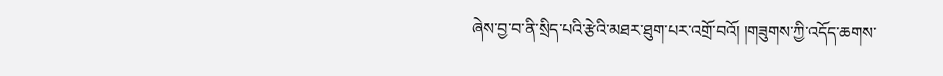ཞེས་བྱ་བ་ནི་སྲིད་པའི་རྩེའི་མཐར་ཐུག་པར་འགྲོ་བའོ། །གཟུགས་ཀྱི་འདོད་ཆགས་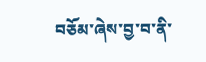བཅོམ་ཞེས་བྱ་བ་ནི་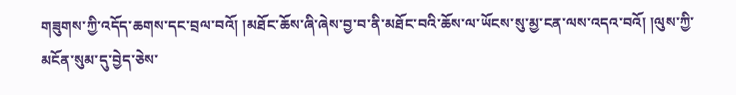གཟུགས་ཀྱི་འདོད་ཆགས་དང་བྲལ་བའོ། །མཐོང་ཆོས་ཞི་ཞེས་བྱ་བ་ནི་མཐོང་བའི་ཆོས་ལ་ཡོངས་སུ་མྱ་ངན་ལས་འདའ་བའོ། །ལུས་ཀྱི་མངོན་སུམ་དུ་བྱེད་ཅེས་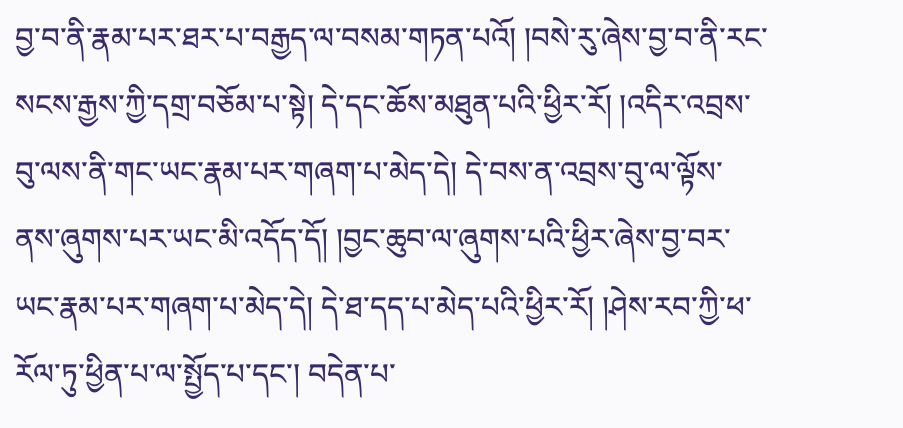བྱ་བ་ནི་རྣམ་པར་ཐར་པ་བརྒྱད་ལ་བསམ་གཏན་པའོ། །བསེ་རུ་ཞེས་བྱ་བ་ནི་རང་སངས་རྒྱས་ཀྱི་དགྲ་བཅོམ་པ་སྟེ། དེ་དང་ཆོས་མཐུན་པའི་ཕྱིར་རོ། །འདིར་འབྲས་བུ་ལས་ནི་གང་ཡང་རྣམ་པར་གཞག་པ་མེད་དེ། དེ་བས་ན་འབྲས་བུ་ལ་ལྟོས་ནས་ཞུགས་པར་ཡང་མི་འདོད་དོ། །བྱང་ཆུབ་ལ་ཞུགས་པའི་ཕྱིར་ཞེས་བྱ་བར་ཡང་རྣམ་པར་གཞག་པ་མེད་དེ། དེ་ཐ་དད་པ་མེད་པའི་ཕྱིར་རོ། །ཤེས་རབ་ཀྱི་ཕ་རོལ་ཏུ་ཕྱིན་པ་ལ་སྤྱོད་པ་དང་། བདེན་པ་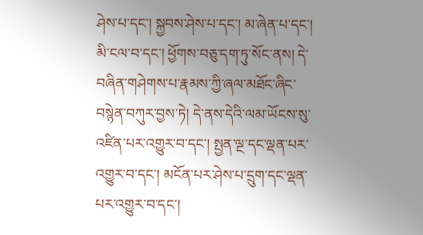ཤེས་པ་དང་། སྐྱབས་ཤེས་པ་དང་། མ་ཞེན་པ་དང་། མི་ངལ་བ་དང་། ཕྱོགས་བཅུ་དག་ཏུ་སོང་ནས། དེ་བཞིན་གཤེགས་པ་རྣམས་ཀྱི་ཞལ་མཐོང་ཞིང་བསྙེན་བཀུར་བྱས་ཏེ། དེ་ནས་དེའི་ལམ་ཡོངས་སུ་འཛིན་པར་འགྱུར་བ་དང་། སྤྱན་ལྔ་དང་ལྡན་པར་འགྱུར་བ་དང་། མངོན་པར་ཤེས་པ་དྲུག་དང་ལྡན་པར་འགྱུར་བ་དང་།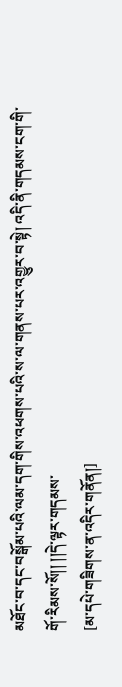མཐོང་བ་དང་བསྒོམ་པའི་ལམ་དག་གིས་འཕགས་པའི་ས་ལ་གནས་པར་འགྱུར་བ་སྟེ། འདི་ནི་གདམས་ངག་གི་གོ་རིམས་སོ།། །།དེ་ལྟར་གདམས་
[མ་དཔེ་གཟིགས་ན་འདིར་གནོན།]